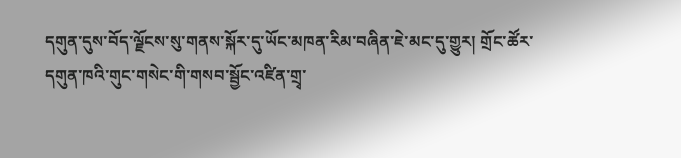དགུན་དུས་བོད་ལྗོངས་སུ་གནས་སྐོར་དུ་ཡོང་མཁན་རིམ་བཞིན་ཇེ་མང་དུ་གྱུར། གྲོང་ཚོར་དགུན་ཁའི་གུང་གསེང་གི་གསབ་སྦྱོང་འཛིན་གྲྭ་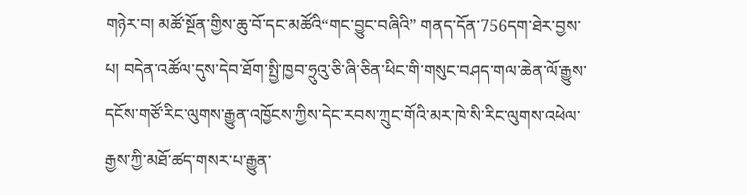གཉེར་བ། མཚོ་སྔོན་གྱིས་ཆུ་བོ་དང་མཚོའི“གང་བྱུང་བཞིའི” གནད་དོན་756དག་ཐེར་བྱས་པ། བདེན་འཚོལ་དུས་དེབ་ཐོག་སྤྱི་ཁྱབ་ཧྲུའུ་ཅི་ཞི་ཅིན་ཕིང་གི་གསུང་བཤད་གལ་ཆེན་ལོ་རྒྱུས་དངོས་གཙོ་རིང་ལུགས་རྒྱུན་འཁྱོངས་ཀྱིས་དེང་རབས་ཀྲུང་གོའི་མར་ཁེ་སི་རིང་ལུགས་འཕེལ་རྒྱས་ཀྱི་མཐོ་ཚད་གསར་པ་རྒྱུན་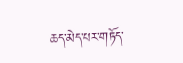ཆད་མེད་པར་གཏོད་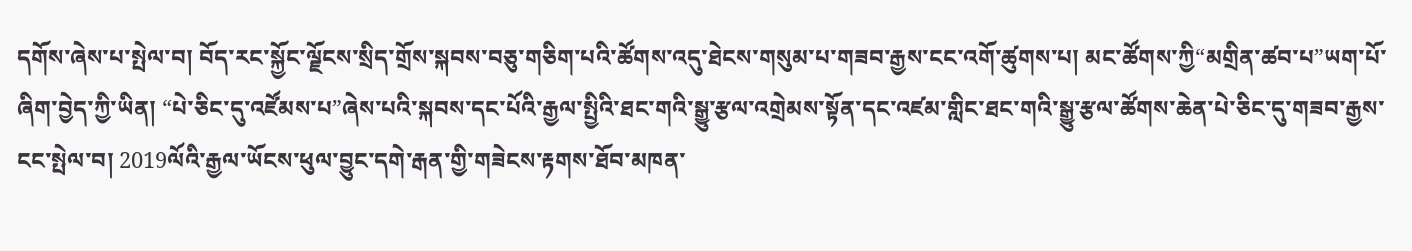དགོས་ཞེས་པ་སྤེལ་བ། བོད་རང་སྐྱོང་ལྗོངས་སྲིད་གྲོས་སྐབས་བཅུ་གཅིག་པའི་ཚོགས་འདུ་ཐེངས་གསུམ་པ་གཟབ་རྒྱས་ངང་འགོ་ཚུགས་པ། མང་ཚོགས་ཀྱི“མགྲིན་ཚབ་པ”ཡག་པོ་ཞིག་བྱེད་ཀྱི་ཡིན། “པེ་ཅིང་དུ་འཛོམས་པ”ཞེས་པའི་སྐབས་དང་པོའི་རྒྱལ་སྤྱིའི་ཐང་གའི་སྒྱུ་རྩལ་འགྲེམས་སྟོན་དང་འཛམ་གླིང་ཐང་གའི་སྒྱུ་རྩལ་ཚོགས་ཆེན་པེ་ཅིང་དུ་གཟབ་རྒྱས་ངང་སྤེལ་བ། 2019ལོའི་རྒྱལ་ཡོངས་ཕུལ་བྱུང་དགེ་རྒན་གྱི་གཟེངས་རྟགས་ཐོབ་མཁན་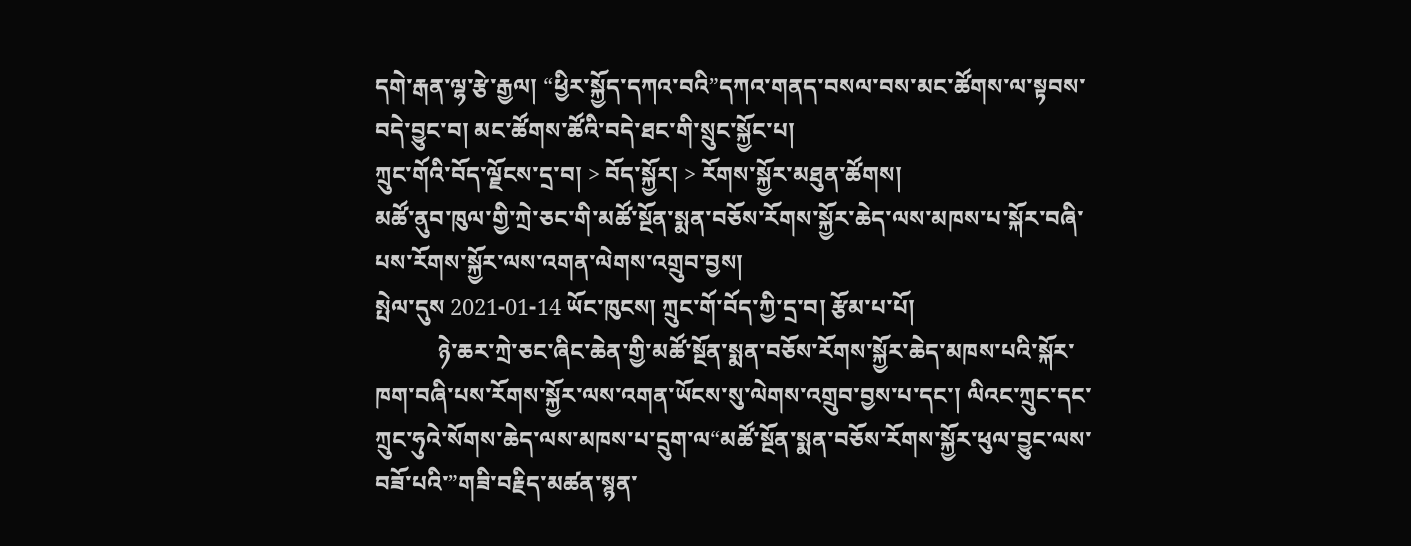དགེ་རྒན་ལྷ་རྩེ་རྒྱལ། “ཕྱིར་སྐྱོད་དཀའ་བའི”དཀའ་གནད་བསལ་བས་མང་ཚོགས་ལ་སྟབས་བདེ་བྱུང་བ། མང་ཚོགས་ཚོའི་བདེ་ཐང་གི་སྲུང་སྐྱོང་པ།
ཀྲུང་གོའི་བོད་ལྗོངས་དྲ་བ། > བོད་སྐྱོར། > རོགས་སྐྱོར་མཐུན་ཚོགས།
མཚོ་ནུབ་ཁུལ་གྱི་ཀྲེ་ཅང་གི་མཚོ་སྔོན་སྨན་བཅོས་རོགས་སྐྱོར་ཆེད་ལས་མཁས་པ་སྐོར་བཞི་པས་རོགས་སྐྱོར་ལས་འགན་ལེགས་འགྲུབ་བྱས།
སྤེལ་དུས 2021-01-14 ཡོང་ཁུངས། ཀྲུང་གོ་བོད་ཀྱི་དྲ་བ། རྩོམ་པ་པོ།
           ཉེ་ཆར་ཀྲེ་ཅང་ཞིང་ཆེན་གྱི་མཚོ་སྔོན་སྨན་བཅོས་རོགས་སྐྱོར་ཆེད་མཁས་པའི་སྐོར་ཁག་བཞི་པས་རོགས་སྐྱོར་ལས་འགན་ཡོངས་སུ་ལེགས་འགྲུབ་བྱས་པ་དང་། ལིའང་ཀྲུང་དང་ཀྲུང་ཧུའེ་སོགས་ཆེད་ལས་མཁས་པ་དྲུག་ལ“མཚོ་སྔོན་སྨན་བཅོས་རོགས་སྐྱོར་ཕུལ་བྱུང་ལས་བཟོ་པའི་”གཟི་བརྗིད་མཚན་སྙན་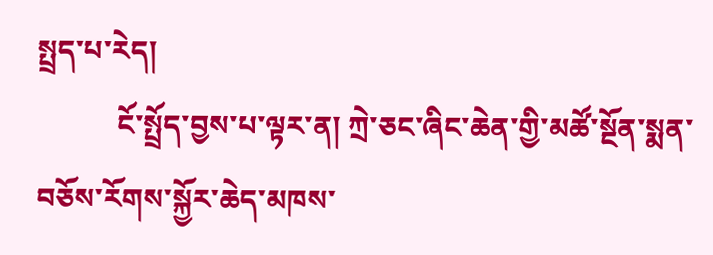སྤྲད་པ་རེད།
           ངོ་སྤྲོད་བྱས་པ་ལྟར་ན། ཀྲེ་ཅང་ཞིང་ཆེན་གྱི་མཚོ་སྔོན་སྨན་བཅོས་རོགས་སྐྱོར་ཆེད་མཁས་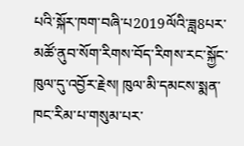པའི་སྐོར་ཁག་བཞི་པ2019ལོའི་ཟླ8པར་མཚོ་ནུབ་སོག་རིགས་བོད་རིགས་རང་སྐྱོང་ཁུལ་དུ་འབྱོར་རྗེས། ཁུལ་མི་དམངས་སྨན་ཁང་རིམ་པ་གསུམ་པར་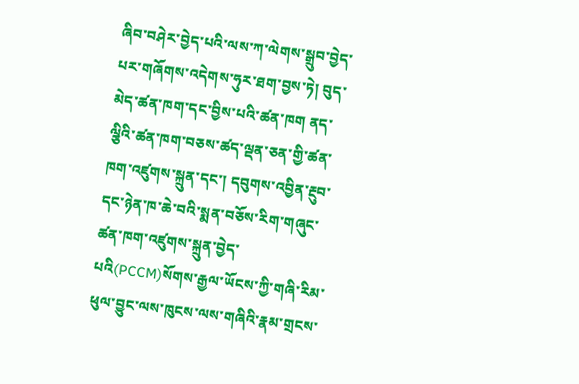ཞིབ་བཤེར་བྱེད་པའི་ལས་ཀ་ལེགས་སྒྲུབ་བྱེད་པར་གཞོགས་འདེགས་ཧུར་ཐག་བྱས་ཏེ། བུད་མེད་ཚན་ཁག་དང་བྱིས་པའི་ཚན་ཁག ནད་ལྕིའི་ཚན་ཁག་བཅས་ཚད་ལྡན་ཅན་གྱི་ཚན་ཁག་འཛུགས་སྐྲུན་དང་། དབུགས་འབྱིན་རྔུབ་དང་ཉེན་ཁ་ཆེ་བའི་སྨན་བཅོས་རིག་གཞུང་ཚན་ཁག་འཛུགས་སྐྲུན་བྱེད་པའི(PCCM)སོགས་རྒྱལ་ཡོངས་ཀྱི་གཞི་རིམ་ཕུལ་བྱུང་ལས་ཁུངས་ལས་གཞིའི་རྣམ་གྲངས་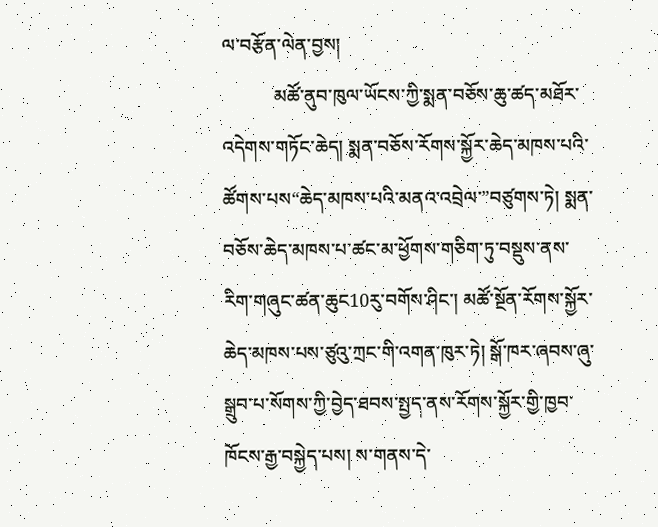ལ་བརྩོན་ལེན་བྱས།
           མཚོ་ནུབ་ཁུལ་ཡོངས་ཀྱི་སྨན་བཅོས་ཆུ་ཚད་མཐོར་འདེགས་གཏོང་ཆེད། སྨན་བཅོས་རོགས་སྐྱོར་ཆེད་མཁས་པའི་ཚོགས་པས“ཆེད་མཁས་པའི་མནའ་འབྲེལ་”བཙུགས་ཏེ། སྨན་བཅོས་ཆེད་མཁས་པ་ཚང་མ་ཕྱོགས་གཅིག་ཏུ་བསྡུས་ནས་རིག་གཞུང་ཚན་ཆུང10རུ་བགོས་ཤིང་། མཚོ་སྔོན་རོགས་སྐྱོར་ཆེད་མཁས་པས་ཙུའུ་ཀྲང་གི་འགན་ཁུར་ཏེ། སྒོ་ཁར་ཞབས་ཞུ་སྒྲུབ་པ་སོགས་ཀྱི་བྱེད་ཐབས་སྤྱད་ནས་རོགས་སྐྱོར་གྱི་ཁྱབ་ཁོངས་རྒྱ་བསྐྱེད་པས། ས་གནས་དེ་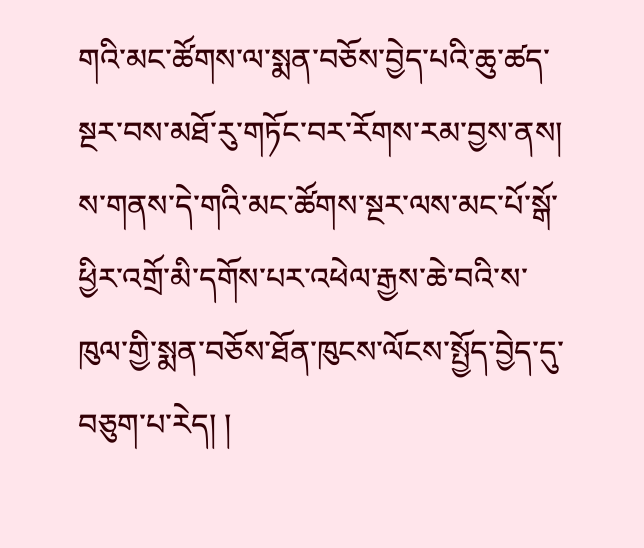གའི་མང་ཚོགས་ལ་སྨན་བཅོས་བྱེད་པའི་ཆུ་ཚད་སྔར་བས་མཐོ་རུ་གཏོང་བར་རོགས་རམ་བྱས་ནས། ས་གནས་དེ་གའི་མང་ཚོགས་སྔར་ལས་མང་པོ་སྒོ་ཕྱིར་འགྲོ་མི་དགོས་པར་འཕེལ་རྒྱས་ཆེ་བའི་ས་ཁུལ་གྱི་སྨན་བཅོས་ཐོན་ཁུངས་ལོངས་སྤྱོད་བྱེད་དུ་བཅུག་པ་རེད། །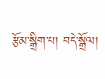རྩོམ་སྒྲིག་པ། བདེ་སྒྲོལ།